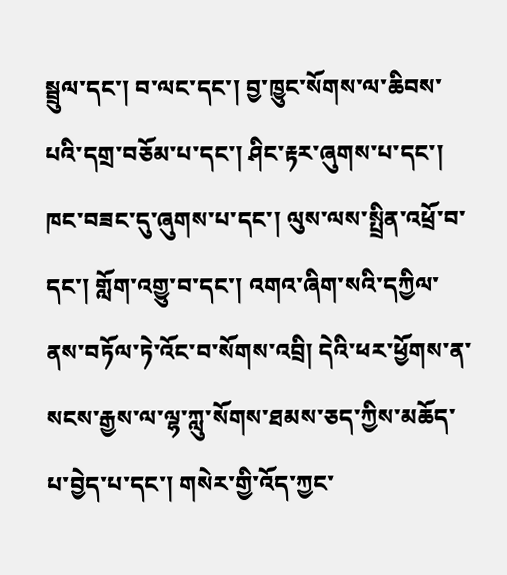སྦྲུལ་དང་། བ་ལང་དང་། བྱ་ཁྱུང་སོགས་ལ་ཆིབས་པའི་དགྲ་བཅོམ་པ་དང་། ཤིང་རྟར་ཞུགས་པ་དང་། ཁང་བཟང་དུ་ཞུགས་པ་དང་། ལུས་ལས་སྤྲིན་འཕྲོ་བ་དང་། གློག་འགྱུ་བ་དང་། འགའ་ཞིག་སའི་དཀྱིལ་ནས་བཏོལ་ཏེ་འོང་བ་སོགས་འབྲི། དེའི་ཕར་ཕྱོགས་ན་སངས་རྒྱས་ལ་ལྷ་ཀླུ་སོགས་ཐམས་ཅད་ཀྱིས་མཆོད་པ་བྱེད་པ་དང་། གསེར་གྱི་འོད་ཀྱང་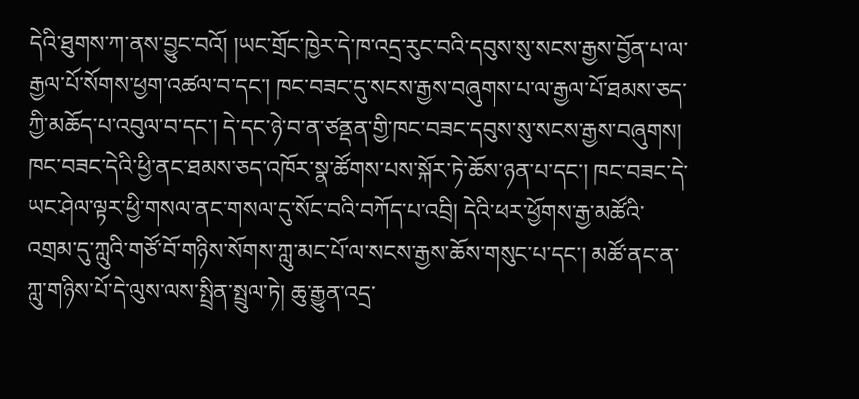དེའི་ཐུགས་ཀ་ནས་བྱུང་བའོ། །ཡང་གྲོང་ཁྱེར་དེ་ཁ་འདྲ་རུང་བའི་དབུས་སུ་སངས་རྒྱས་བྱོན་པ་ལ་རྒྱལ་པོ་སོགས་ཕྱག་འཚལ་བ་དང་། ཁང་བཟང་དུ་སངས་རྒྱས་བཞུགས་པ་ལ་རྒྱལ་པོ་ཐམས་ཅད་ཀྱི་མཆོད་པ་འབུལ་བ་དང་། དེ་དང་ཉེ་བ་ན་ཙནྡན་གྱི་ཁང་བཟང་དབུས་སུ་སངས་རྒྱས་བཞུགས། ཁང་བཟང་དེའི་ཕྱི་ནང་ཐམས་ཅད་འཁོར་སྣ་ཚོགས་པས་སྐོར་ཏེ་ཆོས་ཉན་པ་དང་། ཁང་བཟང་དེ་ཡང་ཤེལ་ལྟར་ཕྱི་གསལ་ནང་གསལ་དུ་སོང་བའི་བཀོད་པ་འབྲི། དེའི་ཕར་ཕྱོགས་རྒྱ་མཚོའི་འགྲམ་དུ་ཀླུའི་གཙོ་བོ་གཉིས་སོགས་ཀླུ་མང་པོ་ལ་སངས་རྒྱས་ཆོས་གསུང་པ་དང་། མཚོ་ནང་ན་ཀླུ་གཉིས་པོ་དེ་ལུས་ལས་སྤྲིན་སྤྲུལ་ཏེ། ཆུ་རྒྱུན་འདྲ་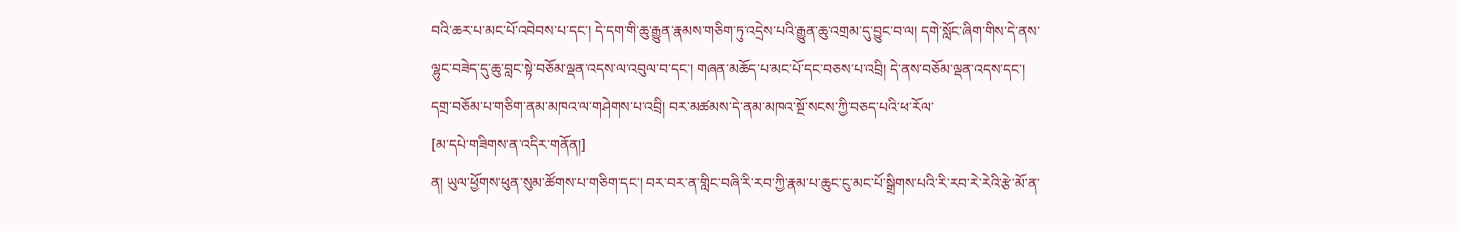བའི་ཆར་པ་མང་པོ་འབེབས་པ་དང་། དེ་དག་གི་ཆུ་རྒྱུན་རྣམས་གཅིག་ཏུ་འདྲེས་པའི་རྒྱུན་ཆུ་འགྲམ་དུ་བྱུང་བ་ལ། དགེ་སློང་ཞིག་གིས་དེ་ནས་ལྷུང་བཟེད་དུ་ཆུ་བླང་སྟེ་བཅོམ་ལྡན་འདས་ལ་འབུལ་བ་དང་། གཞན་མཆོད་པ་མང་པོ་དང་བཅས་པ་འབྲི། དེ་ནས་བཅོམ་ལྡན་འདས་དང་། དགྲ་བཅོམ་པ་གཅིག་ནམ་མཁའ་ལ་གཤེགས་པ་འབྲི། བར་མཚམས་དེ་ནམ་མཁའ་སྔོ་སངས་ཀྱི་བཅད་པའི་ཕ་རོལ་
[མ་དཔེ་གཟིགས་ན་འདིར་གནོན།]
ན། ཡུལ་ཕྱོགས་ཕུན་སུམ་ཚོགས་པ་གཅིག་དང་། བར་བར་ན་གླིང་བཞི་རི་རབ་ཀྱི་རྣམ་པ་ཆུང་ངུ་མང་པོ་སྒྲིགས་པའི་རི་རབ་རེ་རེའི་རྩེ་མོ་ན་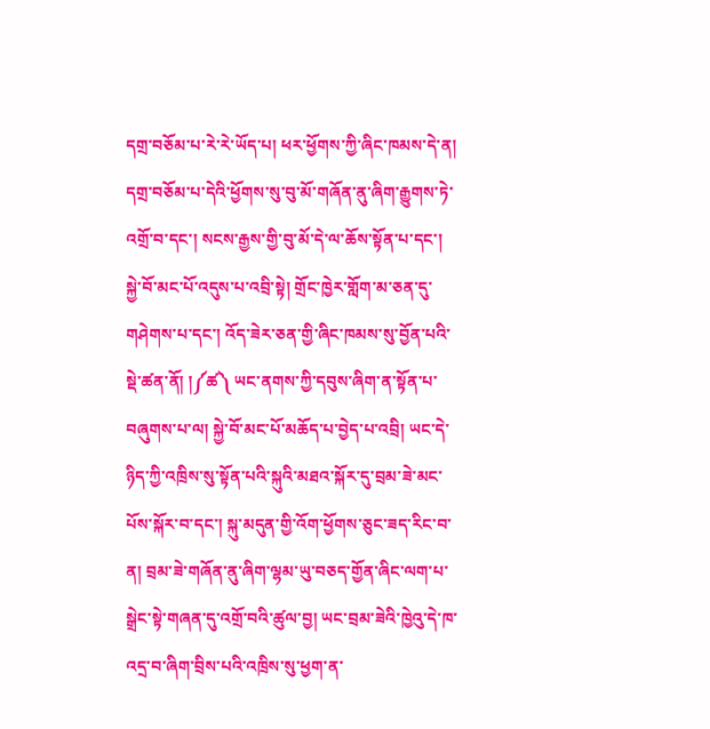དགྲ་བཅོམ་པ་རེ་རེ་ཡོད་པ། ཕར་ཕྱོགས་ཀྱི་ཞིང་ཁམས་དེ་ན། དགྲ་བཅོམ་པ་དེའི་ཕྱོགས་སུ་བུ་མོ་གཞོན་ནུ་ཞིག་རྒྱུགས་ཏེ་འགྲོ་བ་དང་། སངས་རྒྱས་གྱི་བུ་མོ་དེ་ལ་ཆོས་སྟོན་པ་དང་། སྐྱེ་བོ་མང་པོ་འདུས་པ་འབྲི་སྟེ། གྲོང་ཁྱེར་གློག་མ་ཅན་དུ་གཤེགས་པ་དང་། འོད་ཟེར་ཅན་གྱི་ཞིང་ཁམས་སུ་བྱོན་པའི་སྡེ་ཚན་ནོ། །༼ཚ༽ ཡང་ནགས་ཀྱི་དབུས་ཞིག་ན་སྟོན་པ་བཞུགས་པ་ལ། སྐྱེ་བོ་མང་པོ་མཆོད་པ་བྱེད་པ་འབྲི། ཡང་དེ་ཉིད་ཀྱི་འཁྲིས་སུ་སྟོན་པའི་སྐུའི་མཐའ་སྐོར་དུ་བྲམ་ཟེ་མང་པོས་སྐོར་བ་དང་། སྐུ་མདུན་གྱི་འོག་ཕྱོགས་ཅུང་ཟད་རིང་བ་ན། བྲམ་ཟེ་གཞོན་ནུ་ཞིག་ལྷམ་ཡུ་བཅད་གྱོན་ཞིང་ལག་པ་སྒྲེང་སྟེ་གཞན་དུ་འགྲོ་བའི་ཚུལ་བྱ། ཡང་བྲམ་ཟེའི་ཁྱེའུ་དེ་ཁ་འདྲ་བ་ཞིག་བྲིས་པའི་འཁྲིས་སུ་ཕྱག་ན་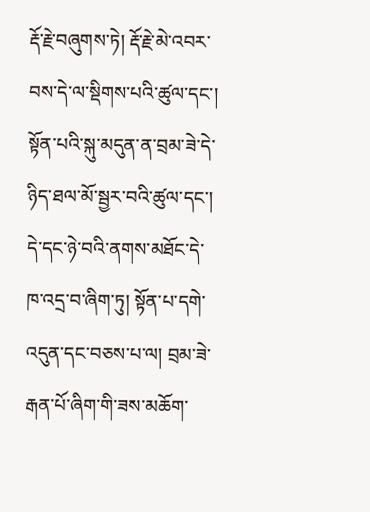རྡོ་རྗེ་བཞུགས་ཏེ། རྡོ་རྗེ་མེ་འབར་བས་དེ་ལ་སྡིགས་པའི་ཚུལ་དང་། སྟོན་པའི་སྐུ་མདུན་ན་བྲམ་ཟེ་དེ་ཉིད་ཐལ་མོ་སྦྱར་བའི་ཚུལ་དང་། དེ་དང་ཉེ་བའི་ནགས་མཐོང་དེ་ཁ་འདྲ་བ་ཞིག་ཏུ། སྟོན་པ་དགེ་འདུན་དང་བཅས་པ་ལ། བྲམ་ཟེ་རྒན་པོ་ཞིག་གི་ཟས་མཆོག་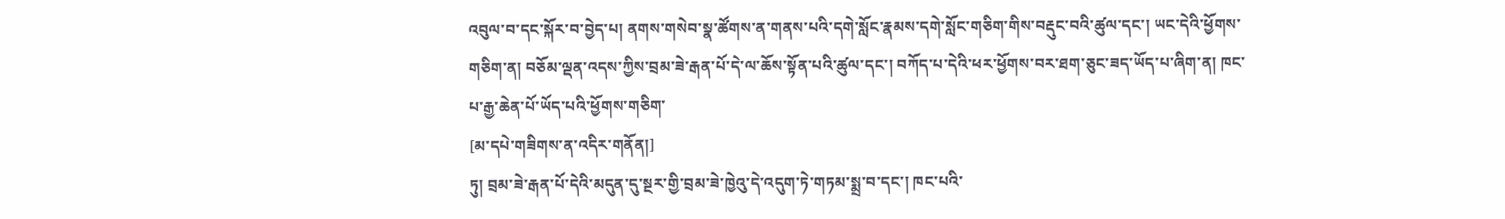འབུལ་བ་དང་སྐོར་བ་བྱེད་པ། ནགས་གསེབ་སྣ་ཚོགས་ན་གནས་པའི་དགེ་སློང་རྣམས་དགེ་སློང་གཅིག་གིས་བརྡུང་བའི་ཚུལ་དང་། ཡང་དེའི་ཕྱོགས་གཅིག་ན། བཅོམ་ལྡན་འདས་ཀྱིས་བྲམ་ཟེ་རྒན་པོ་དེ་ལ་ཆོས་སྟོན་པའི་ཚུལ་དང་། བཀོད་པ་དེའི་ཕར་ཕྱོགས་བར་ཐག་ཅུང་ཟད་ཡོད་པ་ཞིག་ན། ཁང་པ་རྒྱ་ཆེན་པོ་ཡོད་པའི་ཕྱོགས་གཅིག་
[མ་དཔེ་གཟིགས་ན་འདིར་གནོན།]
ཏུ། བྲམ་ཟེ་རྒན་པོ་དེའི་མདུན་དུ་སྔར་གྱི་བྲམ་ཟེ་ཁྱེའུ་དེ་འདུག་ཏེ་གཏམ་སྨྲ་བ་དང་། ཁང་པའི་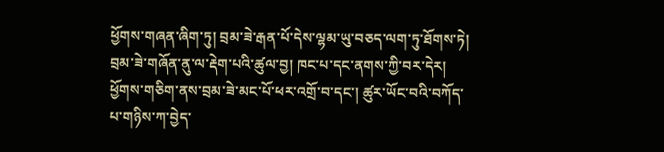ཕྱོགས་གཞན་ཞིག་ཏུ། བྲམ་ཟེ་རྒན་པོ་དེས་ལྷམ་ཡུ་བཅད་ལག་ཏུ་ཐོགས་ཏེ། བྲམ་ཟེ་གཞོན་ནུ་ལ་རྡེག་པའི་ཚུལ་བྱ། ཁང་པ་དང་ནགས་ཀྱི་བར་དེར། ཕྱོགས་གཅིག་ནས་བྲམ་ཟེ་མང་པོ་ཕར་འགྲོ་བ་དང་། ཚུར་ཡོང་བའི་བཀོད་པ་གཉིས་ཀ་བྱེད་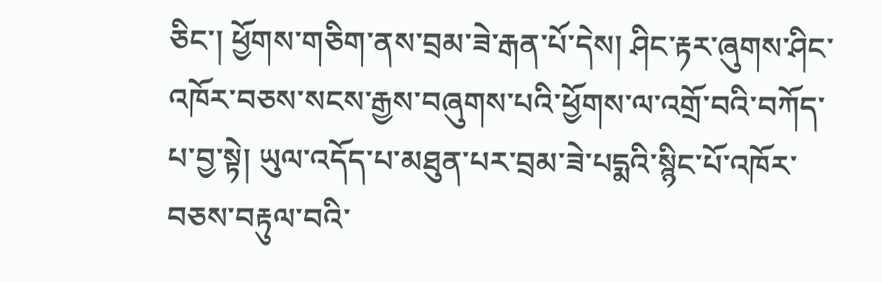ཅིང་། ཕྱོགས་གཅིག་ནས་བྲམ་ཟེ་རྒན་པོ་དེས། ཤིང་རྟར་ཞུགས་ཤིང་འཁོར་བཅས་སངས་རྒྱས་བཞུགས་པའི་ཕྱོགས་ལ་འགྲོ་བའི་བཀོད་པ་བྱ་སྟེ། ཡུལ་འདོད་པ་མཐུན་པར་བྲམ་ཟེ་པདྨའི་སྙིང་པོ་འཁོར་བཅས་བརྟུལ་བའི་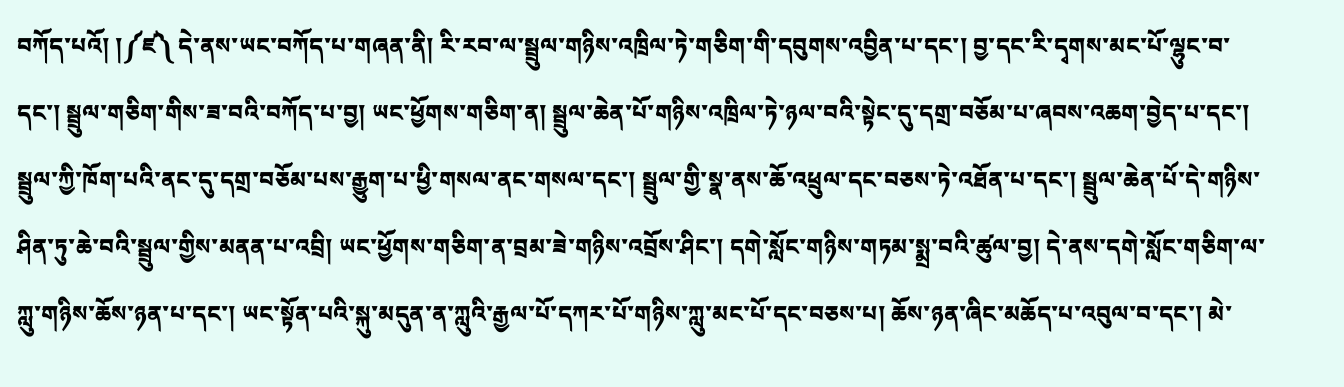བཀོད་པའོ། །༼ཛ༽ དེ་ནས་ཡང་བཀོད་པ་གཞན་ནི། རི་རབ་ལ་སྦྲུལ་གཉིས་འཁྲིལ་ཏེ་གཅིག་གི་དབུགས་འབྱིན་པ་དང་། བྱ་དང་རི་དྭགས་མང་པོ་ལྷུང་བ་དང་། སྦྲུལ་གཅིག་གིས་ཟ་བའི་བཀོད་པ་བྱ། ཡང་ཕྱོགས་གཅིག་ན། སྦྲུལ་ཆེན་པོ་གཉིས་འཁྲིལ་ཏེ་ཉལ་བའི་སྟེང་དུ་དགྲ་བཅོམ་པ་ཞབས་འཆག་བྱེད་པ་དང་། སྦྲུལ་ཀྱི་ཁོག་པའི་ནང་དུ་དགྲ་བཅོམ་པས་རྒྱུག་པ་ཕྱི་གསལ་ནང་གསལ་དང་། སྦྲུལ་གྱི་སྣ་ནས་ཆོ་འཕྲུལ་དང་བཅས་ཏེ་འཐོན་པ་དང་། སྦྲུལ་ཆེན་པོ་དེ་གཉིས་ཤིན་ཏུ་ཆེ་བའི་སྦྲུལ་གྱིས་མནན་པ་འབྲི། ཡང་ཕྱོགས་གཅིག་ན་བྲམ་ཟེ་གཉིས་འབྲོས་ཤིང་། དགེ་སློང་གཉིས་གཏམ་སྨྲ་བའི་ཚུལ་བྱ། དེ་ནས་དགེ་སློང་གཅིག་ལ་ཀླུ་གཉིས་ཆོས་ཉན་པ་དང་། ཡང་སྟོན་པའི་སྐུ་མདུན་ན་ཀླུའི་རྒྱལ་པོ་དཀར་པོ་གཉིས་ཀླུ་མང་པོ་དང་བཅས་པ། ཆོས་ཉན་ཞིང་མཆོད་པ་འབུལ་བ་དང་། མེ་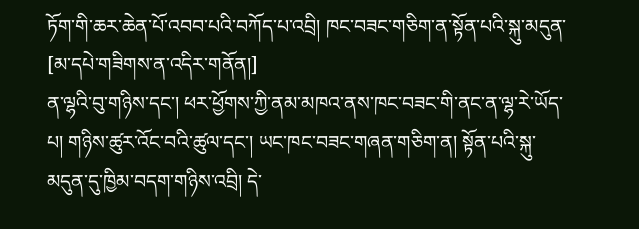ཏོག་གི་ཆར་ཆེན་པོ་འབབ་པའི་བཀོད་པ་འབྲི། ཁང་བཟང་གཅིག་ན་སྟོན་པའི་སྐུ་མདུན་
[མ་དཔེ་གཟིགས་ན་འདིར་གནོན།]
ན་ལྷའི་བུ་གཉིས་དང་། ཕར་ཕྱོགས་ཀྱི་ནམ་མཁའ་ནས་ཁང་བཟང་གི་ནང་ན་ལྷ་རེ་ཡོད་པ། གཉིས་ཚུར་འོང་བའི་ཚུལ་དང་། ཡང་ཁང་བཟང་གཞན་གཅིག་ན། སྟོན་པའི་སྐུ་མདུན་དུ་ཁྱིམ་བདག་གཉིས་འབྲི། དེ་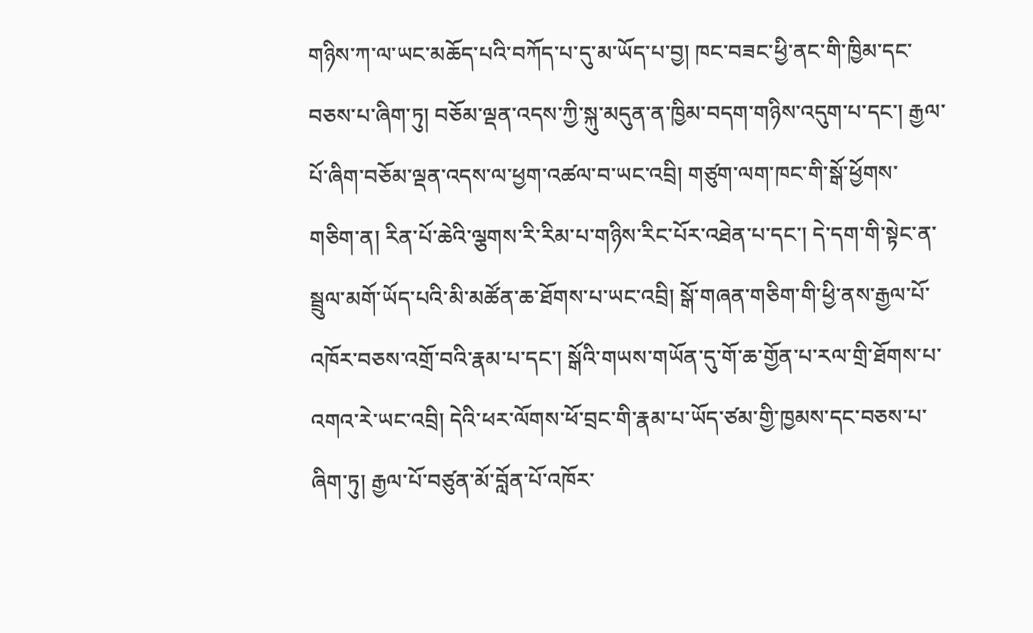གཉིས་ཀ་ལ་ཡང་མཆོད་པའི་བཀོད་པ་དུ་མ་ཡོད་པ་བྱ། ཁང་བཟང་ཕྱི་ནང་གི་ཁྱིམ་དང་བཅས་པ་ཞིག་ཏུ། བཅོམ་ལྡན་འདས་ཀྱི་སྐུ་མདུན་ན་ཁྱིམ་བདག་གཉིས་འདུག་པ་དང་། རྒྱལ་པོ་ཞིག་བཅོམ་ལྡན་འདས་ལ་ཕྱག་འཚལ་བ་ཡང་འབྲི། གཙུག་ལག་ཁང་གི་སྒོ་ཕྱོགས་གཅིག་ན། རིན་པོ་ཆེའི་ལྕགས་རི་རིམ་པ་གཉིས་རིང་པོར་འཐེན་པ་དང་། དེ་དག་གི་སྟེང་ན་སྦྲུལ་མགོ་ཡོད་པའི་མི་མཚོན་ཆ་ཐོགས་པ་ཡང་འབྲི། སྒོ་གཞན་གཅིག་གི་ཕྱི་ནས་རྒྱལ་པོ་འཁོར་བཅས་འགྲོ་བའི་རྣམ་པ་དང་། སྒོའི་གཡས་གཡོན་དུ་གོ་ཆ་གྱོན་པ་རལ་གྲི་ཐོགས་པ་འགའ་རེ་ཡང་འབྲི། དེའི་ཕར་ལོགས་ཕོ་བྲང་གི་རྣམ་པ་ཡོད་ཙམ་གྱི་ཁྱམས་དང་བཅས་པ་ཞིག་ཏུ། རྒྱལ་པོ་བཙུན་མོ་བློན་པོ་འཁོར་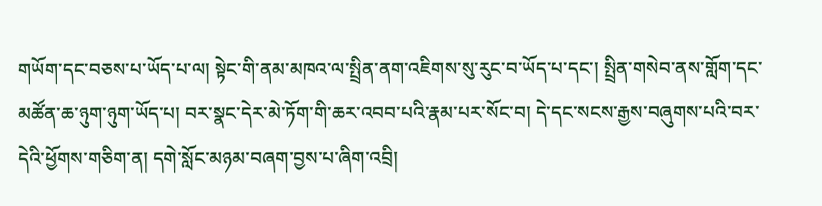གཡོག་དང་བཅས་པ་ཡོད་པ་ལ། སྟེང་གི་ནམ་མཁའ་ལ་སྤྲིན་ནག་འཇིགས་སུ་རུང་བ་ཡོད་པ་དང་། སྤྲིན་གསེབ་ནས་གློག་དང་མཚོན་ཆ་ཉུག་ཉུག་ཡོད་པ། བར་སྣང་དེར་མེ་ཏོག་གི་ཆར་འབབ་པའི་རྣམ་པར་སོང་བ། དེ་དང་སངས་རྒྱས་བཞུགས་པའི་བར་དེའི་ཕྱོགས་གཅིག་ན། དགེ་སློང་མཉམ་བཞག་བྱས་པ་ཞིག་འབྲི།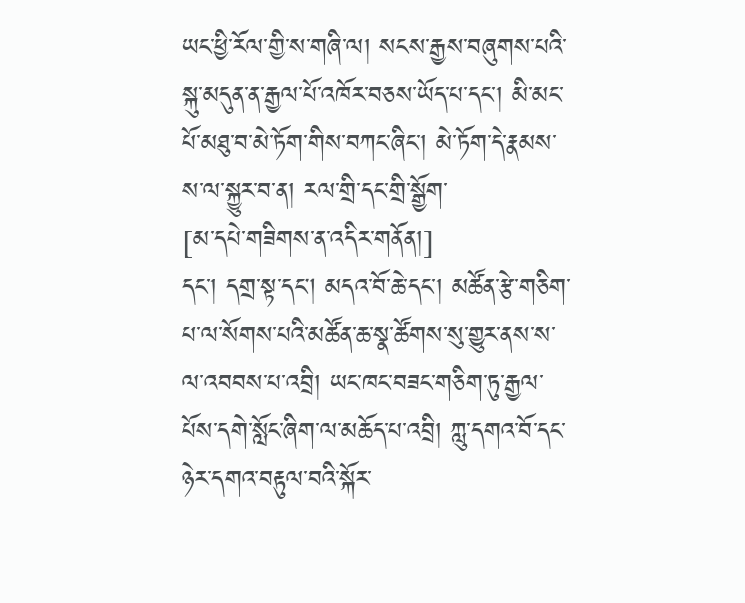ཡང་ཕྱི་རོལ་གྱི་ས་གཞི་ལ། སངས་རྒྱས་བཞུགས་པའི་སྐུ་མདུན་ན་རྒྱལ་པོ་འཁོར་བཅས་ཡོད་པ་དང་། མི་མང་པོ་མཐུ་བ་མེ་ཏོག་གིས་བཀང་ཞིང་། མེ་ཏོག་དེ་རྣམས་ས་ལ་སྐྱུར་བ་ན། རལ་གྲི་དང་གྲི་སྒྱོག་
[མ་དཔེ་གཟིགས་ན་འདིར་གནོན།]
དང་། དགྲ་སྟ་དང། མདའ་བོ་ཆེ་དང་། མཚོན་རྩེ་གཅིག་པ་ལ་སོགས་པའི་མཚོན་ཆ་སྣ་ཚོགས་སུ་གྱུར་ནས་ས་ལ་འབབས་པ་འབྲི། ཡང་ཁང་བཟང་གཅིག་ཏུ་རྒྱལ་པོས་དགེ་སློང་ཞིག་ལ་མཆོད་པ་འབྲི། ཀླུ་དགའ་བོ་དང་ཉེར་དགའ་བརྟུལ་བའི་སྐོར་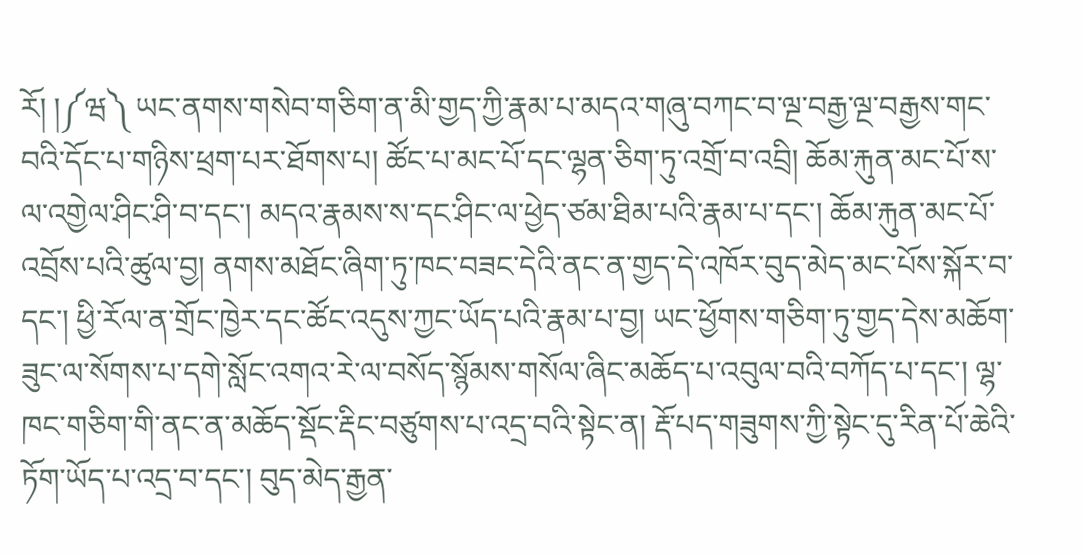རོ། །༼ཝ༽ ཡང་ནགས་གསེབ་གཅིག་ན་མི་གྱད་ཀྱི་རྣམ་པ་མདའ་གཞུ་བཀང་བ་ལྔ་བརྒྱ་ལྔ་བརྒྱས་གང་བའི་དོང་པ་གཉིས་ཕྲག་པར་ཐོགས་པ། ཚོང་པ་མང་པོ་དང་ལྷན་ཅིག་ཏུ་འགྲོ་བ་འབྲི། ཆོམ་རྐུན་མང་པོ་ས་ལ་འགྱེལ་ཤིང་ཤི་བ་དང་། མདའ་རྣམས་ས་དང་ཤིང་ལ་ཕྱེད་ཙམ་ཐིམ་པའི་རྣམ་པ་དང་། ཆོམ་རྐུན་མང་པོ་འབྲོས་པའི་ཚུལ་བྱ། ནགས་མཐོང་ཞིག་ཏུ་ཁང་བཟང་དེའི་ནང་ན་གྱད་དེ་འཁོར་བུད་མེད་མང་པོས་སྐོར་བ་དང་། ཕྱི་རོལ་ན་གྲོང་ཁྱེར་དང་ཚོང་འདུས་ཀྱང་ཡོད་པའི་རྣམ་པ་བྱ། ཡང་ཕྱོགས་གཅིག་ཏུ་གྱད་དེས་མཆོག་ཟུང་ལ་སོགས་པ་དགེ་སློང་འགའ་རེ་ལ་བསོད་སྙོམས་གསོལ་ཞིང་མཆོད་པ་འབུལ་བའི་བཀོད་པ་དང་། ལྷ་ཁང་གཅིག་གི་ནང་ན་མཆོད་སྡོང་རྡིང་བཙུགས་པ་འདྲ་བའི་སྟེང་ན། རྡོ་པད་གཟུགས་ཀྱི་སྟེང་དུ་རིན་པོ་ཆེའི་ཏོག་ཡོད་པ་འདྲ་བ་དང་། བུད་མེད་རྒྱན་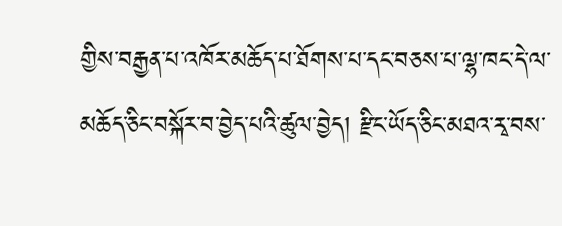གྱིས་བརྒྱན་པ་འཁོར་མཆོད་པ་ཐོགས་པ་དང་བཅས་པ་ལྷ་ཁང་དེ་ལ་མཆོད་ཅིང་བསྐོར་བ་བྱེད་པའི་ཚུལ་བྱེད། རྫིང་ཡོད་ཅིང་མཐའ་རྭ་བས་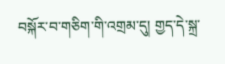བསྐོར་བ་གཅིག་གི་འགྲམ་དུ། གྱད་དེ་སྐྲ་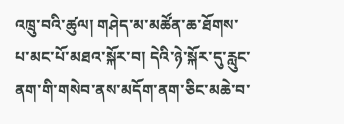འཁྲུ་བའི་ཚུལ། གཤེད་མ་མཚོན་ཆ་ཐོགས་པ་མང་པོ་མཐའ་སྐོར་བ། དེའི་ཉེ་སྐོར་དུ་རླུང་ནག་གི་གསེབ་ནས་མདོག་ནག་ཅིང་མཆེ་བ་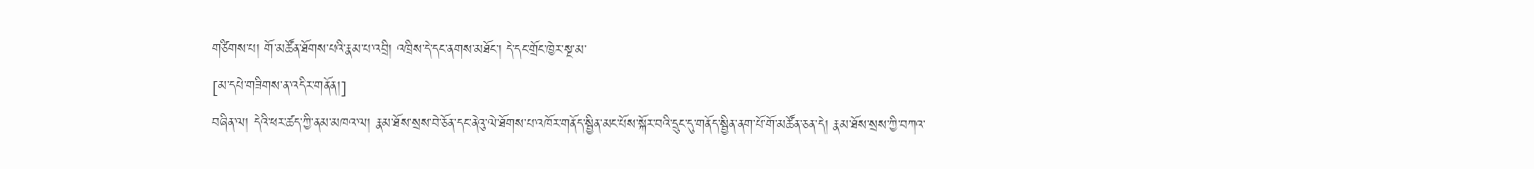གཙིགས་པ། གོ་མཚོན་ཐོགས་པའི་རྣམ་པ་འབྲི། འཁྲིས་དེ་དང་ནགས་མཐོང་། དེ་དང་གྲོང་ཁྱེར་སྔ་མ་
[མ་དཔེ་གཟིགས་ན་འདིར་གནོན།]
བཞིན་ལ། དེའི་ཕར་ཚད་ཀྱི་ནམ་མཁའ་ལ། རྣམ་ཐོས་སྲས་བེ་ཅོན་དང་ནེའུ་ལེ་ཐོགས་པ་འཁོར་གནོད་སྦྱིན་མང་པོས་སྐོར་བའི་དྲུང་དུ་གནོད་སྦྱིན་ནག་པོ་གོ་མཚོན་ཅན་དེ། རྣམ་ཐོས་སྲས་ཀྱི་བཀའ་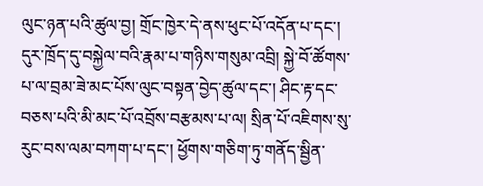ལུང་ཉན་པའི་ཚུལ་བྱ། གྲོང་ཁྱེར་དེ་ནས་ཕུང་པོ་འདོན་པ་དང་། དུར་ཁྲོད་དུ་བསྐྱེལ་བའི་རྣམ་པ་གཉིས་གསུམ་འབྲི། སྐྱེ་བོ་ཚོགས་པ་ལ་བྲམ་ཟེ་མང་པོས་ལུང་བསྟན་བྱེད་ཚུལ་དང་། ཤིང་རྟ་དང་བཅས་པའི་མི་མང་པོ་འབྲོས་བརྩམས་པ་ལ། སྲིན་པོ་འཇིགས་སུ་རུང་བས་ལམ་བཀག་པ་དང་། ཕྱོགས་གཅིག་ཏུ་གནོད་སྦྱིན་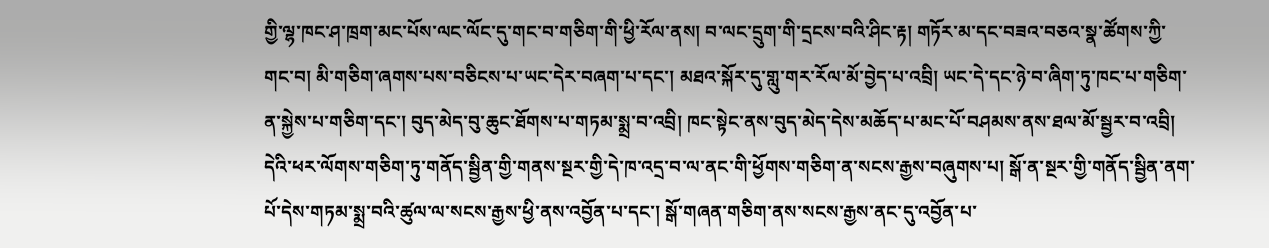གྱི་ལྷ་ཁང་ཤ་ཁྲག་མང་པོས་ལང་ལོང་དུ་གང་བ་གཅིག་གི་ཕྱི་རོལ་ནས། བ་ལང་དྲུག་གི་དྲངས་བའི་ཤིང་རྟ། གཏོར་མ་དང་བཟའ་བཅའ་སྣ་ཚོགས་ཀྱི་གང་བ། མི་གཅིག་ཞགས་པས་བཅིངས་པ་ཡང་དེར་བཞག་པ་དང་། མཐའ་སྐོར་དུ་གླུ་གར་རོལ་མོ་བྱེད་པ་འབྲི། ཡང་དེ་དང་ཉེ་བ་ཞིག་ཏུ་ཁང་པ་གཅིག་ན་སྐྱེས་པ་གཅིག་དང་། བུད་མེད་བུ་ཆུང་ཐོགས་པ་གཏམ་སྨྲ་བ་འབྲི། ཁང་སྟེང་ནས་བུད་མེད་དེས་མཆོད་པ་མང་པོ་བཤམས་ནས་ཐལ་མོ་སྦྱར་བ་འབྲི། དེའི་ཕར་ལོགས་གཅིག་ཏུ་གནོད་སྦྱིན་གྱི་གནས་སྔར་གྱི་དེ་ཁ་འདྲ་བ་ལ་ནང་གི་ཕྱོགས་གཅིག་ན་སངས་རྒྱས་བཞུགས་པ། སྒོ་ན་སྔར་གྱི་གནོད་སྦྱིན་ནག་པོ་དེས་གཏམ་སྨྲ་བའི་ཚུལ་ལ་སངས་རྒྱས་ཕྱི་ནས་འབྱོན་པ་དང་། སྒོ་གཞན་གཅིག་ནས་སངས་རྒྱས་ནང་དུ་འབྱོན་པ་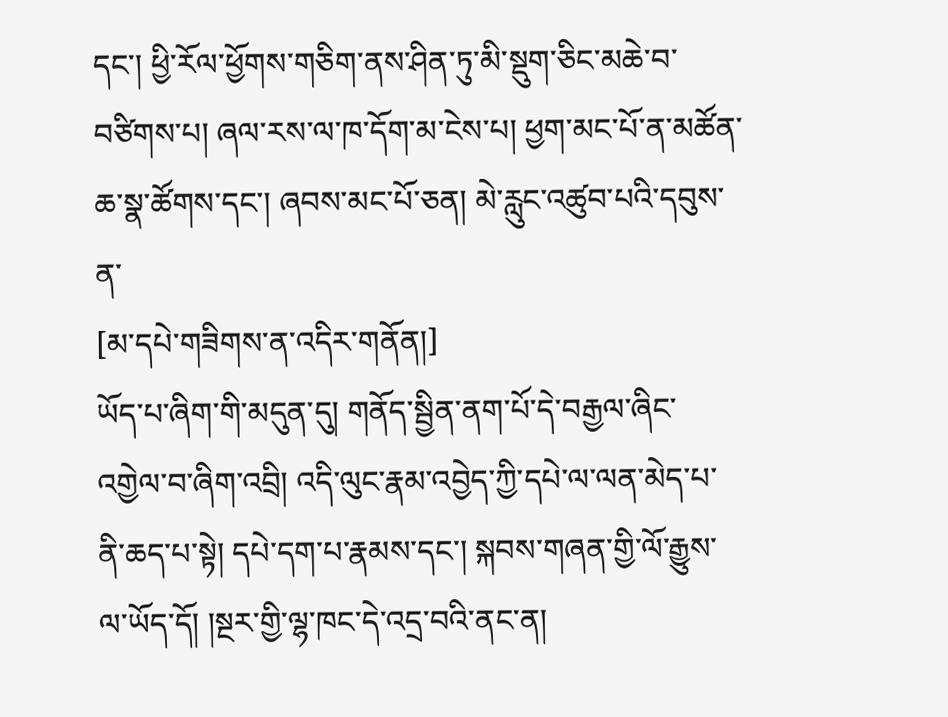དང་། ཕྱི་རོལ་ཕྱོགས་གཅིག་ནས་ཤིན་ཏུ་མི་སྡུག་ཅིང་མཆེ་བ་བཙིགས་པ། ཞལ་རས་ལ་ཁ་དོག་མ་ངེས་པ། ཕྱག་མང་པོ་ན་མཚོན་ཆ་སྣ་ཚོགས་དང་། ཞབས་མང་པོ་ཅན། མེ་རླུང་འཚུབ་པའི་དབུས་ན་
[མ་དཔེ་གཟིགས་ན་འདིར་གནོན།]
ཡོད་པ་ཞིག་གི་མདུན་དུ། གནོད་སྦྱིན་ནག་པོ་དེ་བརྒྱལ་ཞིང་འགྱེལ་བ་ཞིག་འབྲི། འདི་ལུང་རྣམ་འབྱེད་ཀྱི་དཔེ་ལ་ལན་མེད་པ་ནི་ཆད་པ་སྟེ། དཔེ་དག་པ་རྣམས་དང་། སྐབས་གཞན་གྱི་ལོ་རྒྱུས་ལ་ཡོད་དོ། །སྔར་གྱི་ལྷ་ཁང་དེ་འདྲ་བའི་ནང་ན།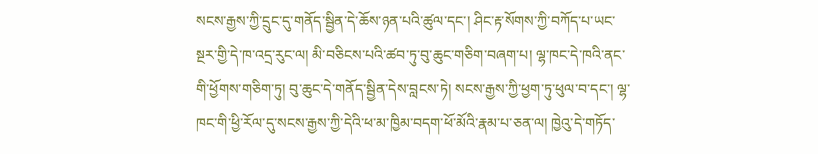སངས་རྒྱས་ཀྱི་དྲུང་དུ་གནོད་སྦྱིན་དེ་ཆོས་ཉན་པའི་ཚུལ་དང་། ཤིང་རྟ་སོགས་ཀྱི་བཀོད་པ་ཡང་སྔར་གྱི་དེ་ཁ་འདྲ་རུང་ལ། མི་བཅིངས་པའི་ཚབ་ཏུ་བུ་ཆུང་གཅིག་བཞག་པ། ལྷ་ཁང་དེ་ཁའི་ནང་གི་ཕྱོགས་གཅིག་ཏུ། བུ་ཆུང་དེ་གནོད་སྦྱིན་དེས་བླངས་ཏེ། སངས་རྒྱས་ཀྱི་ཕྱག་ཏུ་ཕུལ་བ་དང་། ལྷ་ཁང་གི་ཕྱི་རོལ་དུ་སངས་རྒྱས་ཀྱི་དེའི་ཕ་མ་ཁྱིམ་བདག་ཕོ་མོའི་རྣམ་པ་ཅན་ལ། ཁྱེའུ་དེ་གཏོད་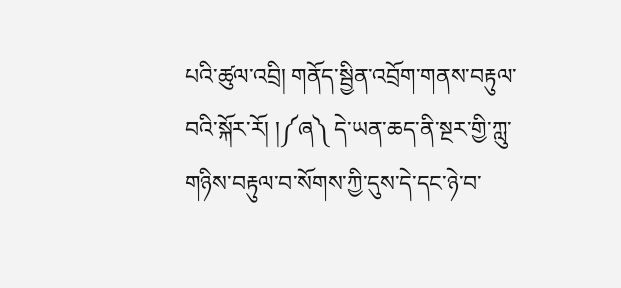པའི་ཚུལ་འབྲི། གནོད་སྦྱིན་འབྲོག་གནས་བརྟུལ་བའི་སྐོར་རོ། །༼ཞ༽ དེ་ཡན་ཆད་ནི་སྔར་གྱི་ཀླུ་གཉིས་བརྟུལ་བ་སོགས་ཀྱི་དུས་དེ་དང་ཉེ་བ་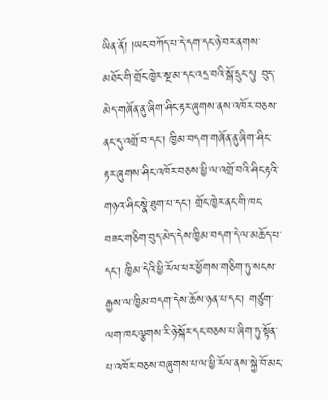ཡིན་ནོ། །ཡང་བཀོད་པ་དེ་དག་དང་ཉེ་བར་ནགས་མཐོང་གི་གྲོང་ཁྱེར་སྔ་མ་དང་འདྲ་བའི་སྒོ་དྲུང་དུ། བུད་མེད་གཞོན་ནུ་ཞིག་ཤིང་རྟར་ཞུགས་ནས་འཁོར་བཅས་ནང་དུ་འགྲོ་བ་དང་། ཁྱིམ་བདག་གཞོན་ནུ་ཞིག་ཤིང་རྟར་ཞུགས་ཤིང་འཁོར་བཅས་ཕྱི་ལ་འགྲོ་བའི་ཤིང་རྟའི་གཉའ་ཤིང་སྣེ་ཐུག་པ་དང་། གྲོང་ཁྱེར་ནང་གི་ཁང་བཟང་གཅིག་བུད་མེད་དེས་ཁྱིམ་བདག་དེ་ལ་མཆོད་པ་དང་། ཁྱིམ་དེའི་ཕྱི་རོལ་ཕར་ཕྱོགས་གཅིག་ཏུ་སངས་རྒྱས་ལ་ཁྱིམ་བདག་དེས་ཆོས་ཉན་པ་དང་། གཙུག་ལག་ཁང་ལྕགས་རི་ཉེ་སྐོར་དང་བཅས་པ་ཞིག་ཏུ་སྟོན་པ་འཁོར་བཅས་བཞུགས་པ་ལ་ཕྱི་རོལ་ནས་སྐྱེ་བོ་མང་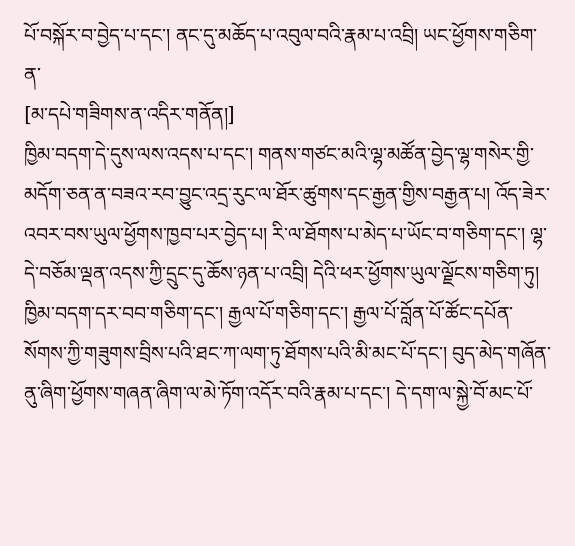པོ་བསྐོར་བ་བྱེད་པ་དང་། ནང་དུ་མཆོད་པ་འབུལ་བའི་རྣམ་པ་འབྲི། ཡང་ཕྱོགས་གཅིག་ན་
[མ་དཔེ་གཟིགས་ན་འདིར་གནོན།]
ཁྱིམ་བདག་དེ་དུས་ལས་འདས་པ་དང་། གནས་གཙང་མའི་ལྷ་མཚོན་བྱེད་ལྷ་གསེར་གྱི་མདོག་ཅན་ན་བཟའ་རབ་བྱུང་འདྲ་རུང་ལ་ཐོར་ཚུགས་དང་རྒྱན་གྱིས་བརྒྱན་པ། འོད་ཟེར་འབར་བས་ཡུལ་ཕྱོགས་ཁྱབ་པར་བྱེད་པ། རི་ལ་ཐོགས་པ་མེད་པ་ཡོང་བ་གཅིག་དང་། ལྷ་དེ་བཅོམ་ལྡན་འདས་ཀྱི་དྲུང་དུ་ཆོས་ཉན་པ་འབྲི། དེའི་ཕར་ཕྱོགས་ཡུལ་ལྗོངས་གཅིག་ཏུ། ཁྱིམ་བདག་དར་བབ་གཅིག་དང་། རྒྱལ་པོ་གཅིག་དང་། རྒྱལ་པོ་བློན་པོ་ཚོང་དཔོན་སོགས་ཀྱི་གཟུགས་བྲིས་པའི་ཐང་ཀ་ལག་ཏུ་ཐོགས་པའི་མི་མང་པོ་དང་། བུད་མེད་གཞོན་ནུ་ཞིག་ཕྱོགས་གཞན་ཞིག་ལ་མེ་ཏོག་འདོར་བའི་རྣམ་པ་དང་། དེ་དག་ལ་སྐྱེ་བོ་མང་པོ་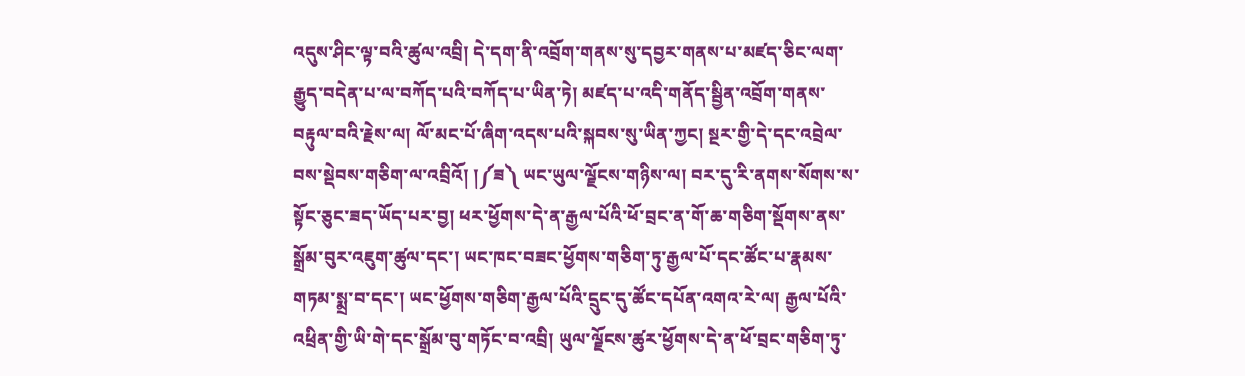འདུས་ཤིང་ལྟ་བའི་ཚུལ་འབྲི། དེ་དག་ནི་འབྲོག་གནས་སུ་དབྱར་གནས་པ་མཛད་ཅིང་ལག་རྒྱུད་བདེན་པ་ལ་བཀོད་པའི་བཀོད་པ་ཡིན་ཏེ། མཛད་པ་འདི་གནོད་སྦྱིན་འབྲོག་གནས་བརྟུལ་བའི་རྗེས་ལ། ལོ་མང་པོ་ཞིག་འདས་པའི་སྐབས་སུ་ཡིན་ཀྱང། སྔར་གྱི་དེ་དང་འབྲེལ་བས་སྡེབས་གཅིག་ལ་འབྲིའོ། །༼ཟ༽ ཡང་ཡུལ་ལྗོངས་གཉིས་ལ། བར་དུ་རི་ནགས་སོགས་ས་སྟོང་ཅུང་ཟད་ཡོད་པར་བྱ། ཕར་ཕྱོགས་དེ་ན་རྒྱལ་པོའི་ཕོ་བྲང་ན་གོ་ཆ་གཅིག་སྡོགས་ནས་སྒྲོམ་བུར་འཇུག་ཚུལ་དང་། ཡང་ཁང་བཟང་ཕྱོགས་གཅིག་ཏུ་རྒྱལ་པོ་དང་ཚོང་པ་རྣམས་གཏམ་སྨྲ་བ་དང་། ཡང་ཕྱོགས་གཅིག་རྒྱལ་པོའི་དྲུང་དུ་ཚོང་དཔོན་འགའ་རེ་ལ། རྒྱལ་པོའི་འཕྲིན་གྱི་ཡི་གེ་དང་སྒྲོམ་བུ་གཏོང་བ་འབྲི། ཡུལ་ལྗོངས་ཚུར་ཕྱོགས་དེ་ན་ཕོ་བྲང་གཅིག་ཏུ་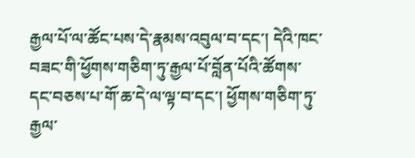རྒྱལ་པོ་ལ་ཚོང་པས་དེ་རྣམས་འབུལ་བ་དང་། དེའི་ཁང་བཟང་གི་ཕྱོགས་གཅིག་ཏུ་རྒྱལ་པོ་བློན་པོའི་ཚོགས་དང་བཅས་པ་གོ་ཆ་དེ་ལ་ལྟ་བ་དང་། ཕྱོགས་གཅིག་ཏུ་རྒྱལ་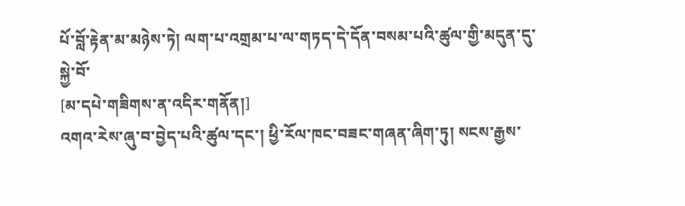པོ་བློ་རྟེན་མ་མཉེས་ཏེ། ལག་པ་འགྲམ་པ་ལ་གཏད་དེ་དོན་བསམ་པའི་ཚུལ་གྱི་མདུན་དུ་སྐྱེ་བོ་
[མ་དཔེ་གཟིགས་ན་འདིར་གནོན།]
འགའ་རེས་ཞུ་བ་བྱེད་པའི་ཚུལ་དང་། ཕྱི་རོལ་ཁང་བཟང་གཞན་ཞིག་ཏུ། སངས་རྒྱས་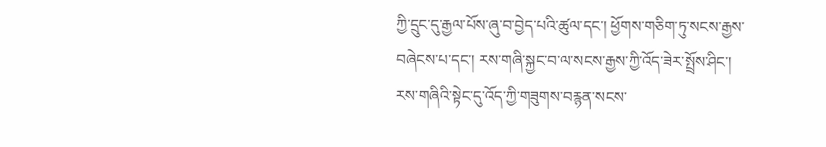ཀྱི་དྲུང་དུ་རྒྱལ་པོས་ཞུ་བ་བྱེད་པའི་ཚུལ་དང་། ཕྱོགས་གཅིག་ཏུ་སངས་རྒྱས་བཞེངས་པ་དང་། རས་གཞི་སྐྱང་བ་ལ་སངས་རྒྱས་ཀྱི་འོད་ཟེར་སྤྲོས་ཤིང་། རས་གཞིའི་སྟེང་དུ་འོད་ཀྱི་གཟུགས་བརྙན་སངས་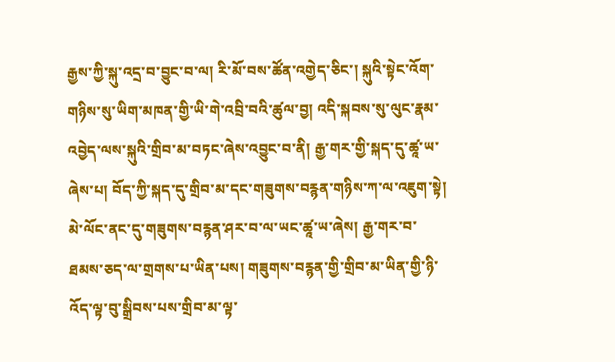རྒྱས་ཀྱི་སྐུ་འདྲ་བ་བྱུང་བ་ལ། རི་མོ་བས་ཚོན་འགྱེད་ཅིང་། སྐུའི་སྟེང་འོག་གཉིས་སུ་ཡིག་མཁན་གྱི་ཡི་གེ་འབྲི་བའི་ཚུལ་བྱ། འདི་སྐབས་སུ་ལུང་རྣམ་འབྱེད་ལས་སྐུའི་གྲིབ་མ་བཏང་ཞེས་འབྱུང་བ་ནི། རྒྱ་གར་གྱི་སྐད་དུ་ཚཱ་ཡ་ཞེས་པ། བོད་ཀྱི་སྐད་དུ་གྲིབ་མ་དང་གཟུགས་བརྙན་གཉིས་ཀ་ལ་འཇུག་སྟེ། མེ་ལོང་ནང་དུ་གཟུགས་བརྙན་ཤར་བ་ལ་ཡང་ཚཱ་ཡ་ཞེས། རྒྱ་གར་བ་ཐམས་ཅད་ལ་གྲགས་པ་ཡིན་པས། གཟུགས་བརྙན་གྱི་གྲིབ་མ་ཡིན་གྱི་ཉི་འོད་ལྟ་བུ་སྒྲིབས་པས་གྲིབ་མ་ལྟ་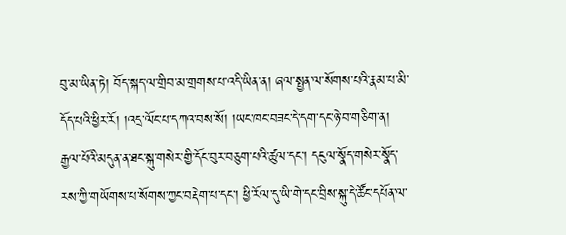བུ་མ་ཡིན་ཏེ། བོད་སྐད་ལ་གྲིབ་མ་གྲགས་པ་འདི་ཡིན་ན། ཞལ་སྤྱན་ལ་སོགས་པའི་རྣམ་པ་མི་དོད་པའི་ཕྱིར་རོ། །འདྲ་ལོང་པ་དཀའ་བས་སོ། །ཡང་ཁང་བཟང་དེ་དག་དང་ཉེ་བ་གཅིག་ན། རྒྱལ་པོའི་མདུན་ན་ཐང་སྐུ་གསེར་གྱི་དོང་བུར་བཅུག་པའི་ཚུལ་དང་། དངུལ་སྣོད་གསེར་སྣོད་རས་ཀྱི་གཡོགས་པ་སོགས་ཀྱང་བརྡེག་པ་དང་། ཕྱི་རོལ་དུ་ཡི་གེ་དང་བྲིས་སྐུ་དེ་ཚོང་དཔོན་ལ་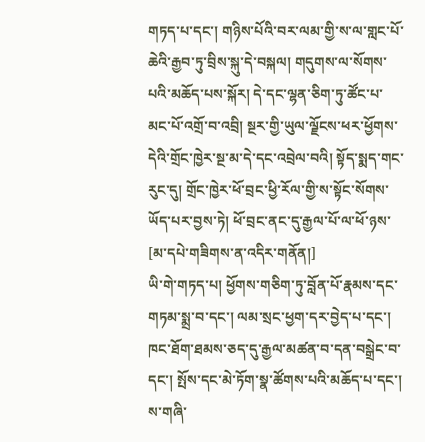གཏད་པ་དང་། གཉིས་པོའི་བར་ལམ་གྱི་ས་ལ་གླང་པོ་ཆེའི་རྒྱབ་ཏུ་བྲིས་སྐུ་དེ་བསྐལ། གདུགས་ལ་སོགས་པའི་མཆོད་པས་སྐོར། དེ་དང་ལྷན་ཅིག་ཏུ་ཚོང་པ་མང་པོ་འགྲོ་བ་འབྲི། སྔར་གྱི་ཡུལ་ལྗོངས་ཕར་ཕྱོགས་དེའི་གྲོང་ཁྱེར་སྔ་མ་དེ་དང་འབྲེལ་བའི། སྟོད་སྨད་གང་རུང་དུ། གྲོང་ཁྱེར་ཕོ་བྲང་ཕྱི་རོལ་གྱི་ས་སྟོང་སོགས་ཡོད་པར་བྱས་ཏེ། ཕོ་བྲང་ནང་དུ་རྒྱལ་པོ་ལ་ཕོ་ཉས་
[མ་དཔེ་གཟིགས་ན་འདིར་གནོན།]
ཡི་གེ་གཏད་པ། ཕྱོགས་གཅིག་ཏུ་བློན་པོ་རྣམས་དང་གཏམ་སྨྲ་བ་དང་། ལམ་སྲང་ཕྱག་དར་བྱེད་པ་དང་། ཁང་ཐོག་ཐམས་ཅད་དུ་རྒྱལ་མཚན་བ་དན་བསྒྲེང་བ་དང་། སྤོས་དང་མེ་ཏོག་སྣ་ཚོགས་པའི་མཆོད་པ་དང་། ས་གཞི་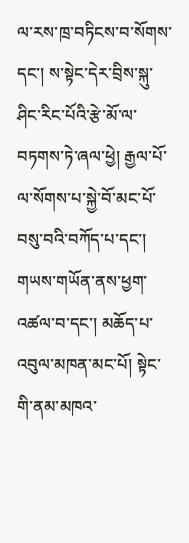ལ་རས་ཁྲ་བཏིངས་བ་སོགས་དང་། ས་སྟེང་དེར་བྲིས་སྐུ་ཤིང་རིང་པོའི་རྩེ་མོ་ལ་བཏགས་ཏེ་ཞལ་ཕྱེ། རྒྱལ་པོ་ལ་སོགས་པ་སྐྱེ་བོ་མང་པོ་བསུ་བའི་བཀོད་པ་དང་། གཡས་གཡོན་ནས་ཕྱག་འཚལ་བ་དང་། མཆོད་པ་འབུལ་མཁན་མང་པོ། སྟེང་གི་ནམ་མཁའ་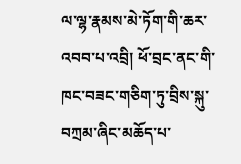ལ་ལྷ་རྣམས་མེ་ཏོག་གི་ཆར་འབབ་པ་འབྲི། ཕོ་བྲང་ནང་གི་ཁང་བཟང་གཅིག་ཏུ་བྲིས་སྐུ་བཀྲམ་ཞིང་མཆོད་པ་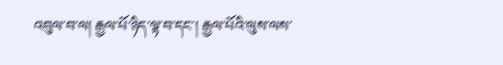འབུལ་བ་ལ། རྒྱལ་པོ་ཉིད་ལྟ་བ་དང་། རྒྱལ་པོའི་ལུས་ལས་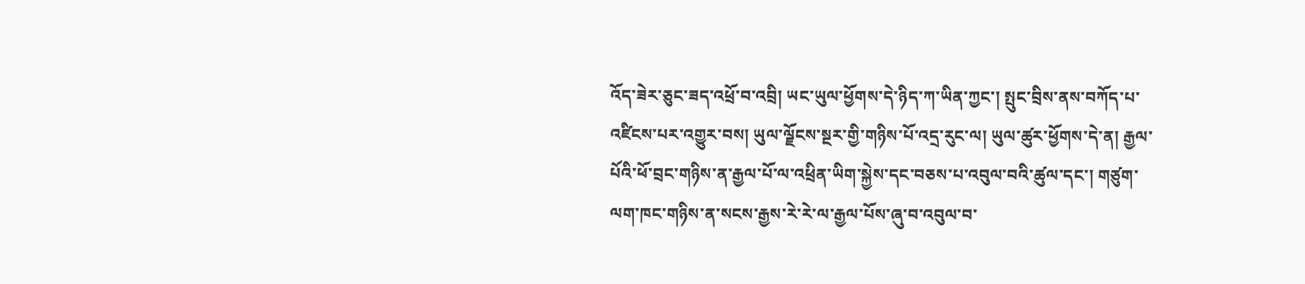འོད་ཟེར་ཅུང་ཟད་འཕྲོ་བ་འབྲི། ཡང་ཡུལ་ཕྱོགས་དེ་ཉིད་ཀ་ཡིན་ཀྱང་། སྤུང་བྲིས་ནས་བཀོད་པ་འཛིངས་པར་འགྱུར་བས། ཡུལ་ལྗོངས་སྔར་གྱི་གཉིས་པོ་འདྲ་རུང་ལ། ཡུལ་ཚུར་ཕྱོགས་དེ་ན། རྒྱལ་པོའི་ཕོ་བྲང་གཉིས་ན་རྒྱལ་པོ་ལ་འཕྲིན་ཡིག་སྐྱེས་དང་བཅས་པ་འབུལ་བའི་ཚུལ་དང་། གཙུག་ལག་ཁང་གཉིས་ན་སངས་རྒྱས་རེ་རེ་ལ་རྒྱལ་པོས་ཞུ་བ་འབུལ་བ་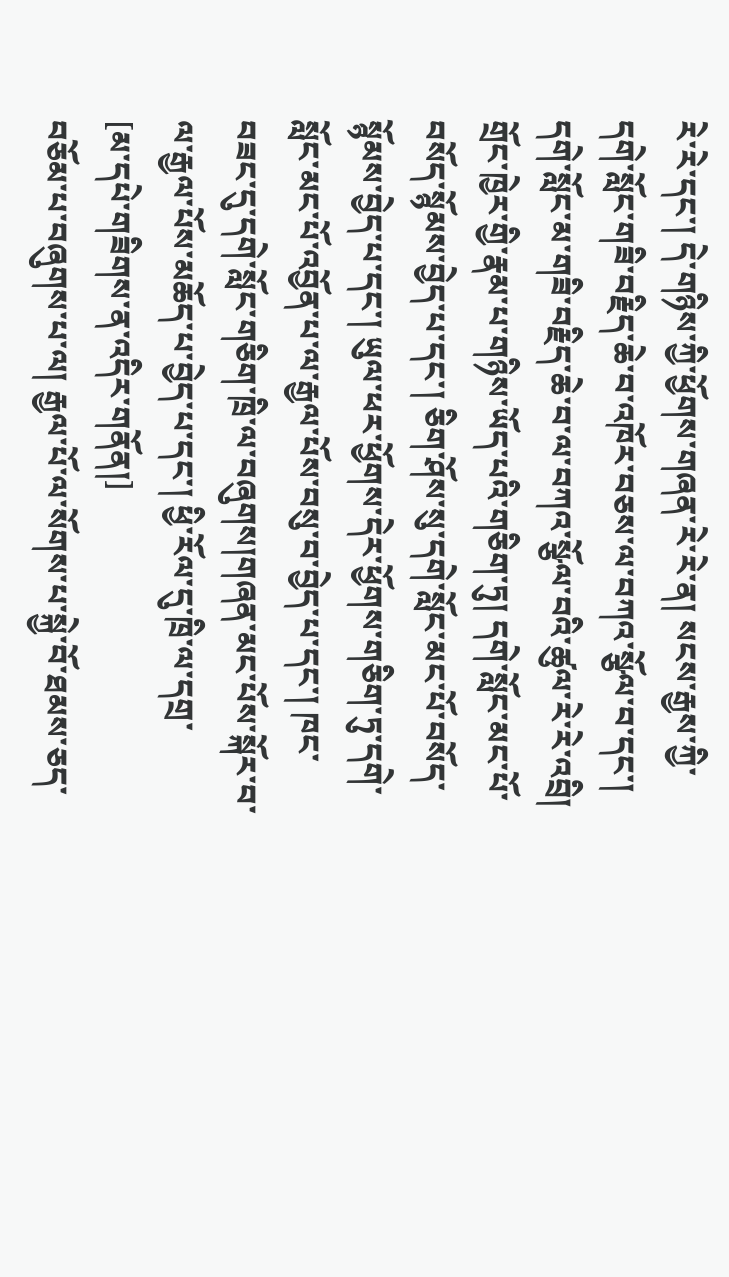རེ་རེ་དང་། དེ་གཉིས་ཀྱི་ཕྱོགས་གཞན་རེ་རེ་ན། སངས་རྒྱས་ཀྱི་དགེ་སློང་གཟི་བརྗིད་ཆེ་བ་འཁོར་བཅས་ལ་བཀའ་སྩོལ་བ་དང་། དགེ་སློང་མ་གཟི་བརྗིད་ཆེ་བ་ལ་བཀའ་སྩོལ་བའི་ཚུལ་རེ་རེ་འབྲི། གྲོང་ཁྱེར་གྱི་རྣམ་པ་གཉིས་ཡོད་པའི་གཅིག་ཏུ། དགེ་སློང་མང་པོ་བསོད་སྙོམས་བྱེད་པ་དང་། ཅིག་ཤོས་སུ་དགེ་སློང་མང་པོ་བསོད་སྙོམས་བྱེད་པ་དང་། ཡུལ་ཕར་ཕྱོགས་དེར་ཕྱོགས་གཅིག་ཏུ་དགེ་སློང་མང་པོ་འབྱོན་པ་ལ་རྒྱལ་པོས་བསུ་བ་བྱེད་པ་དང་། ཁང་བཟང་དུ་དགེ་སློང་གཅིག་ཁྲི་ལ་བཞུགས།གཞན་མང་པོས་སྐོར་བ་ལ་རྒྱལ་པོས་མཆོད་པ་བྱེད་པ་དང་། ཕྱི་རོལ་དུ་ཁྲི་ལ་དགྲ་
[མ་དཔེ་གཟིགས་ན་འདིར་གནོན།]
བཅོམ་པ་བཞུགས་པ་ལ། རྒྱལ་པོ་ལ་སོགས་པ་སྐྱེ་བོ་ཐམས་ཅད་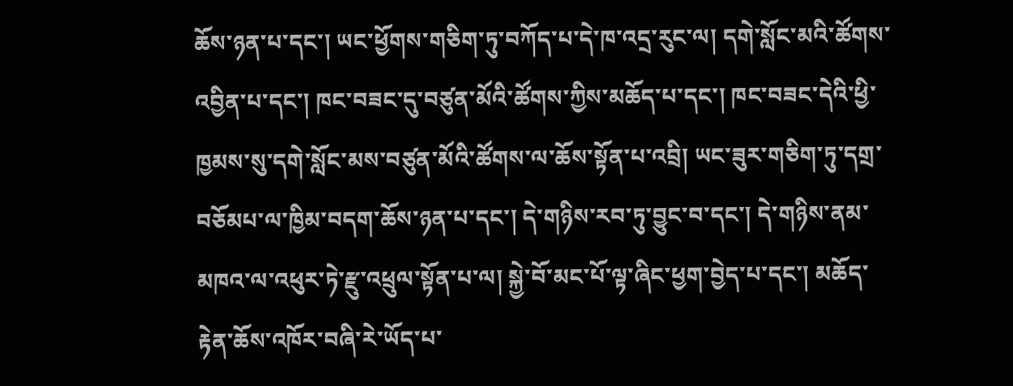ཆོས་ཉན་པ་དང་། ཡང་ཕྱོགས་གཅིག་ཏུ་བཀོད་པ་དེ་ཁ་འདྲ་རུང་ལ། དགེ་སློང་མའི་ཚོགས་འབྱིན་པ་དང་། ཁང་བཟང་དུ་བཙུན་མོའི་ཚོགས་ཀྱིས་མཆོད་པ་དང་། ཁང་བཟང་དེའི་ཕྱི་ཁྱམས་སུ་དགེ་སློང་མས་བཙུན་མོའི་ཚོགས་ལ་ཆོས་སྟོན་པ་འབྲི། ཡང་ཟུར་གཅིག་ཏུ་དགྲ་བཅོམཔ་ལ་ཁྱིམ་བདག་ཆོས་ཉན་པ་དང་། དེ་གཉིས་རབ་ཏུ་བྱུང་བ་དང་། དེ་གཉིས་ནམ་མཁའ་ལ་འཕུར་ཏེ་རྫུ་འཕྲུལ་སྟོན་པ་ལ། སྐྱེ་བོ་མང་པོ་ལྟ་ཞིང་ཕྱག་བྱེད་པ་དང་། མཆོད་རྟེན་ཆོས་འཁོར་བཞི་རེ་ཡོད་པ་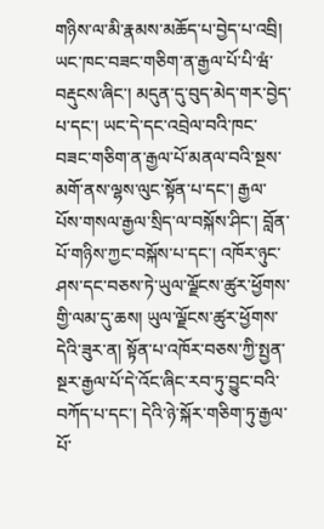གཉིས་ལ་མི་རྣམས་མཆོད་པ་བྱེད་པ་འབྲི། ཡང་ཁང་བཟང་གཅིག་ན་རྒྱལ་པོ་པི་ཝཾ་བརྡུངས་ཞིང་། མདུན་དུ་བུད་མེད་གར་བྱེད་པ་དང་། ཡང་དེ་དང་འབྲེལ་བའི་ཁང་བཟང་གཅིག་ན་རྒྱལ་པོ་མནལ་བའི་སྔས་མགོ་ནས་ལྷས་ལུང་སྟོན་པ་དང་། རྒྱལ་པོས་གསལ་རྒྱལ་སྲིད་ལ་བསྐོས་ཤིང་། བློན་པོ་གཉིས་ཀྱང་བསྐོས་པ་དང་། འཁོར་ཉུང་ཤས་དང་བཅས་ཏེ་ཡུལ་ལྗོངས་ཚུར་ཕྱོགས་གྱི་ལམ་དུ་ཆས། ཡུལ་ལྗོངས་ཚུར་ཕྱོགས་དེའི་ཟུར་ན། སྟོན་པ་འཁོར་བཅས་ཀྱི་སྤྱན་སྔར་རྒྱལ་པོ་དེ་འོང་ཞིང་རབ་ཏུ་བྱུང་བའི་བཀོད་པ་དང་། དེའི་ཉེ་སྐོར་གཅིག་ཏུ་རྒྱལ་པོ་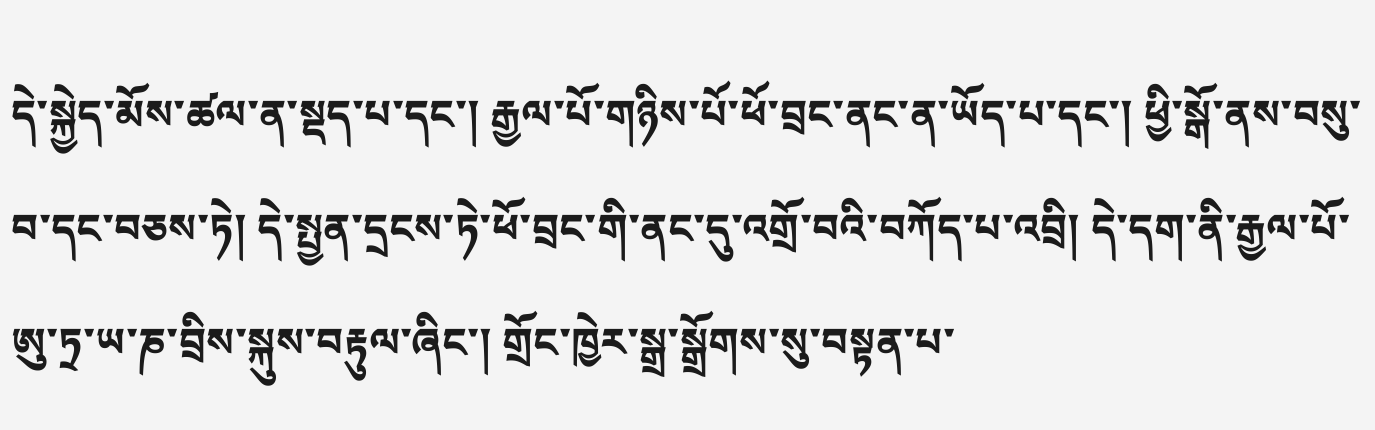དེ་སྐྱེད་མོས་ཚལ་ན་སྡད་པ་དང་། རྒྱལ་པོ་གཉིས་པོ་ཕོ་བྲང་ནང་ན་ཡོད་པ་དང་། ཕྱི་སྒོ་ནས་བསུ་བ་དང་བཅས་ཏེ། དེ་སྤྱན་དྲངས་ཏེ་ཕོ་བྲང་གི་ནང་དུ་འགྲོ་བའི་བཀོད་པ་འབྲི། དེ་དག་ནི་རྒྱལ་པོ་ཨུ་ཏྲ་ཡ་ཎ་བྲིས་སྐུས་བརྟུལ་ཞིང་། གྲོང་ཁྱེར་སྒྲ་སྒྲོགས་སུ་བསྟན་པ་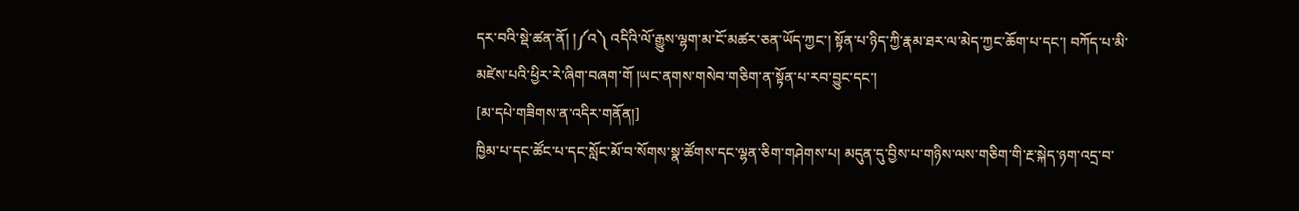དར་བའི་སྡེ་ཚན་ནོ། །༼འ༽ འདིའི་ལོ་རྒྱུས་ལྷག་མ་ངོ་མཚར་ཅན་ཡོད་ཀྱང་། སྟོན་པ་ཉིད་ཀྱི་རྣམ་ཐར་ལ་མེད་ཀྱང་ཆོག་པ་དང་། བཀོད་པ་མི་མཛེས་པའི་ཕྱིར་རེ་ཞིག་བཞག་གོ །ཡང་ནགས་གསེབ་གཅིག་ན་སྟོན་པ་རབ་བྱུང་དང་།
[མ་དཔེ་གཟིགས་ན་འདིར་གནོན།]
ཁྱིམ་པ་དང་ཚོང་པ་དང་སློང་མོ་བ་སོགས་སྣ་ཚོགས་དང་ལྷན་ཅིག་གཤེགས་པ། མདུན་དུ་བྱིས་པ་གཉིས་ལས་གཅིག་གི་རྔ་སྐེད་ཉག་འདྲ་བ་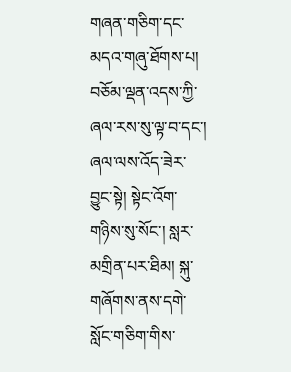གཞན་གཅིག་དང་མདའ་གཞུ་ཐོགས་པ། བཅོམ་ལྡན་འདས་ཀྱི་ཞལ་རས་སུ་ལྟ་བ་དང་། ཞལ་ལས་འོད་ཟེར་བྱུང་སྟེ། སྟེང་འོག་གཉིས་སུ་སོང་། སླར་མགྲིན་པར་ཐིམ། སྐུ་གཞོགས་ནས་དགེ་སློང་གཅིག་གིས་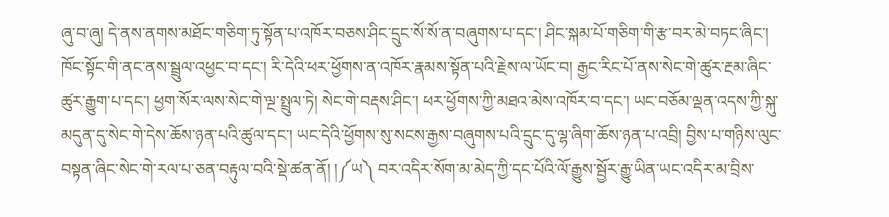ཞུ་བ་ཞུ། དེ་ནས་ནགས་མཐོང་གཅིག་ཏུ་སྟོན་པ་འཁོར་བཅས་ཤིང་དྲུང་སོ་སོ་ན་བཞུགས་པ་དང་། ཤིང་སྐམ་པོ་གཅིག་གི་རྩ་བར་མེ་བཏང་ཞིང་། ཁོང་སྟོང་གི་ནང་ནས་སྦྲུལ་འཕྱང་བ་དང་། རི་དེའི་ཕར་ཕྱོགས་ན་འཁོར་རྣམས་སྟོན་པའི་རྗེས་ལ་ཡོང་བ། རྒྱང་རིང་པོ་ནས་སེང་གེ་ཚུར་རྔམ་ཞིང་ཚུར་རྒྱུག་པ་དང་། ཕྱག་སོར་ལས་སེང་གེ་ལྔ་སྤྲུལ་ཏེ། སེང་གེ་བརྡས་ཤིང་། ཕར་ཕྱོགས་ཀྱི་མཐའ་མེས་འཁོར་བ་དང་། ཡང་བཅོམ་ལྡན་འདས་ཀྱི་སྐུ་མདུན་དུ་སེང་གེ་དེས་ཆོས་ཉན་པའི་ཚུལ་དང་། ཡང་དེའི་ཕྱོགས་སུ་སངས་རྒྱས་བཞུགས་པའི་དྲུང་དུ་ལྷ་ཞིག་ཆོས་ཉན་པ་འབྲི། བྱིས་པ་གཉིས་ལུང་བསྟན་ཞིང་སེང་གེ་རལ་པ་ཅན་བརྟུལ་བའི་སྡེ་ཚན་ནོ། །༼ཡ༽ བར་འདིར་སོག་མ་མེད་ཀྱི་དང་པོའི་ལོ་རྒྱུས་སྦྱོར་རྒྱུ་ཡིན་ཡང་འདིར་མ་བྲིས་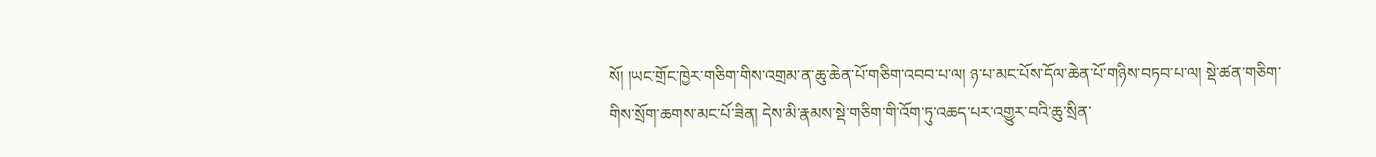སོ། །ཡང་གྲོང་ཁྱེར་གཅིག་གིས་འགྲམ་ན་ཆུ་ཆེན་པོ་གཅིག་འབབ་པ་ལ། ཉ་པ་མང་པོས་དོལ་ཆེན་པོ་གཉིས་བཏབ་པ་ལ། སྡེ་ཚན་གཅིག་གིས་སྲོག་ཆགས་མང་པོ་ཟིན། དེས་མི་རྣམས་སྡེ་གཅིག་གི་འོག་ཏུ་འཆད་པར་འགྱུར་བའི་ཆུ་སྲིན་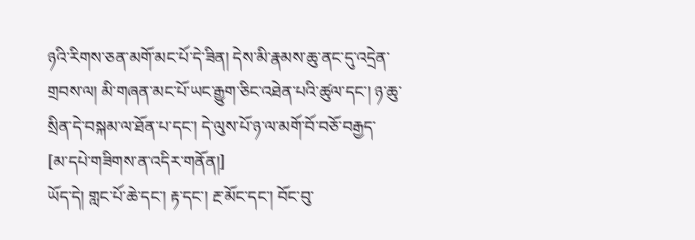ཉའི་རིགས་ཅན་མགོ་མང་པོ་དེ་ཟིན། དེས་མི་རྣམས་ཆུ་ནང་དུ་འདྲེན་གྲབས་ལ། མི་གཞན་མང་པོ་ཡང་རྒྱུག་ཅིང་འཐེན་པའི་ཚུལ་དང་། ཉ་ཆུ་སྲིན་དེ་བསྐམ་ལ་ཐོན་པ་དང་། དེ་ལུས་པོ་ཉ་ལ་མགོ་བོ་བཅོ་བརྒྱད་
[མ་དཔེ་གཟིགས་ན་འདིར་གནོན།]
ཡོད་དེ། གླང་པོ་ཆེ་དང་། རྟ་དང་། རྔ་མོང་དང་། བོང་བུ་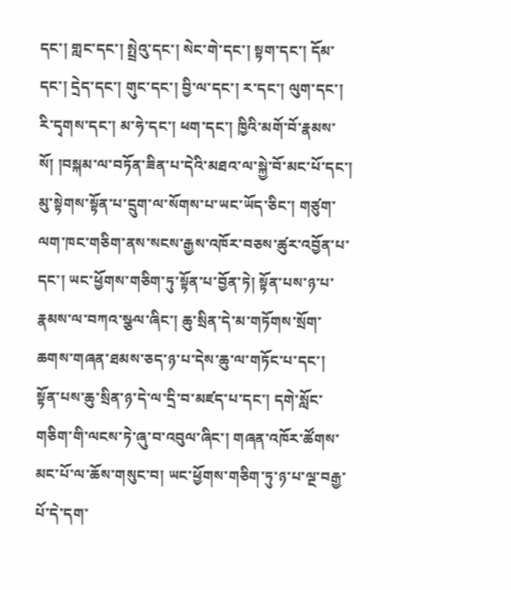དང་། གླང་དང་། སྤྲེའུ་དང་། སེང་གེ་དང་། སྟག་དང་། དོམ་དང་། དྲེད་དང་། གུང་དང་། བྱི་ལ་དང་། ར་དང་། ལུག་དང་། རི་དྭགས་དང་། མ་ཧེ་དང་། ཕག་དང་། ཁྱིའི་མགོ་བོ་རྣམས་སོ། །བསྐམ་ལ་བཏོན་ཟིན་པ་དེའི་མཐའ་ལ་སྐྱེ་བོ་མང་པོ་དང་། མུ་སྟེགས་སྟོན་པ་དྲུག་ལ་སོགས་པ་ཡང་ཡོད་ཅིང་། གཙུག་ལག་ཁང་གཅིག་ནས་སངས་རྒྱས་འཁོར་བཅས་ཚུར་འབྱོན་པ་དང་། ཡང་ཕྱོགས་གཅིག་ཏུ་སྟོན་པ་བྱོན་ཏེ། སྟོན་པས་ཉ་པ་རྣམས་ལ་བཀའ་སྩལ་ཞིང་། ཆུ་སྲིན་དེ་མ་གཏོགས་སྲོག་ཆགས་གཞན་ཐམས་ཅད་ཉ་པ་དེས་ཆུ་ལ་གཏོང་པ་དང་། སྟོན་པས་ཆུ་སྲིན་ཉ་དེ་ལ་དྲི་བ་མཛད་པ་དང་། དགེ་སློང་གཅིག་གི་ལངས་ཏེ་ཞུ་བ་འབུལ་ཞིང་། གཞན་འཁོར་ཚོགས་མང་པོ་ལ་ཆོས་གསུང་བ། ཡང་ཕྱོགས་གཅིག་ཏུ་ཉ་པ་ལྔ་བརྒྱ་པོ་དེ་དག་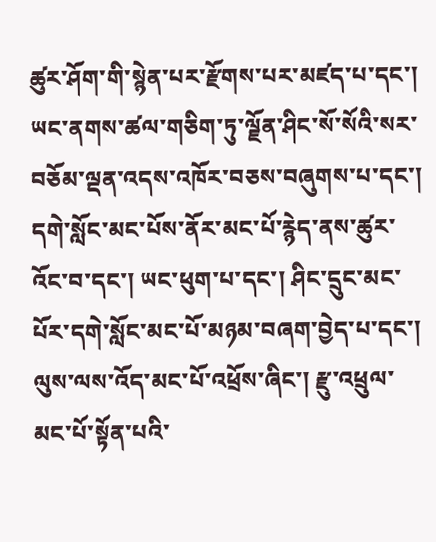ཚུར་ཤོག་གི་སྙེན་པར་རྫོགས་པར་མཛད་པ་དང་། ཡང་ནགས་ཚལ་གཅིག་ཏུ་ལྗོན་ཤིང་སོ་སོའི་སར་བཅོམ་ལྡན་འདས་འཁོར་བཅས་བཞུགས་པ་དང་། དགེ་སློང་མང་པོས་ནོར་མང་པོ་རྙེད་ནས་ཚུར་འོང་བ་དང་། ཡང་ཕུག་པ་དང་། ཤིང་དྲུང་མང་པོར་དགེ་སློང་མང་པོ་མཉམ་བཞག་བྱེད་པ་དང་། ལུས་ལས་འོད་མང་པོ་འཕྲོས་ཞིང་། རྫུ་འཕྲུལ་མང་པོ་སྟོན་པའི་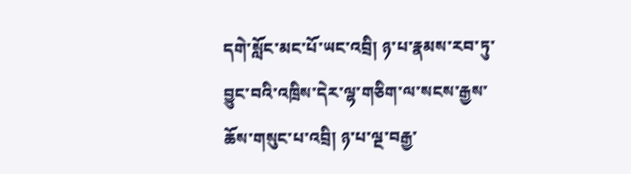དགེ་སློང་མང་པོ་ཡང་འབྲི། ཉ་པ་རྣམས་རབ་ཏུ་བྱུང་བའི་འཁྲིས་དེར་ལྷ་གཅིག་ལ་སངས་རྒྱས་ཆོས་གསུང་པ་འབྲི། ཉ་པ་ལྔ་བརྒྱ་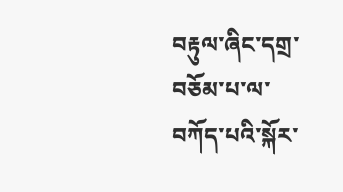བརྟུལ་ཞིང་དགྲ་བཅོམ་པ་ལ་བཀོད་པའི་སྐོར་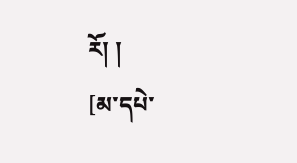རོ། །
[མ་དཔེ་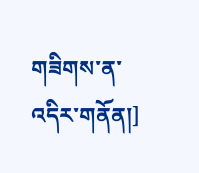གཟིགས་ན་འདིར་གནོན།]